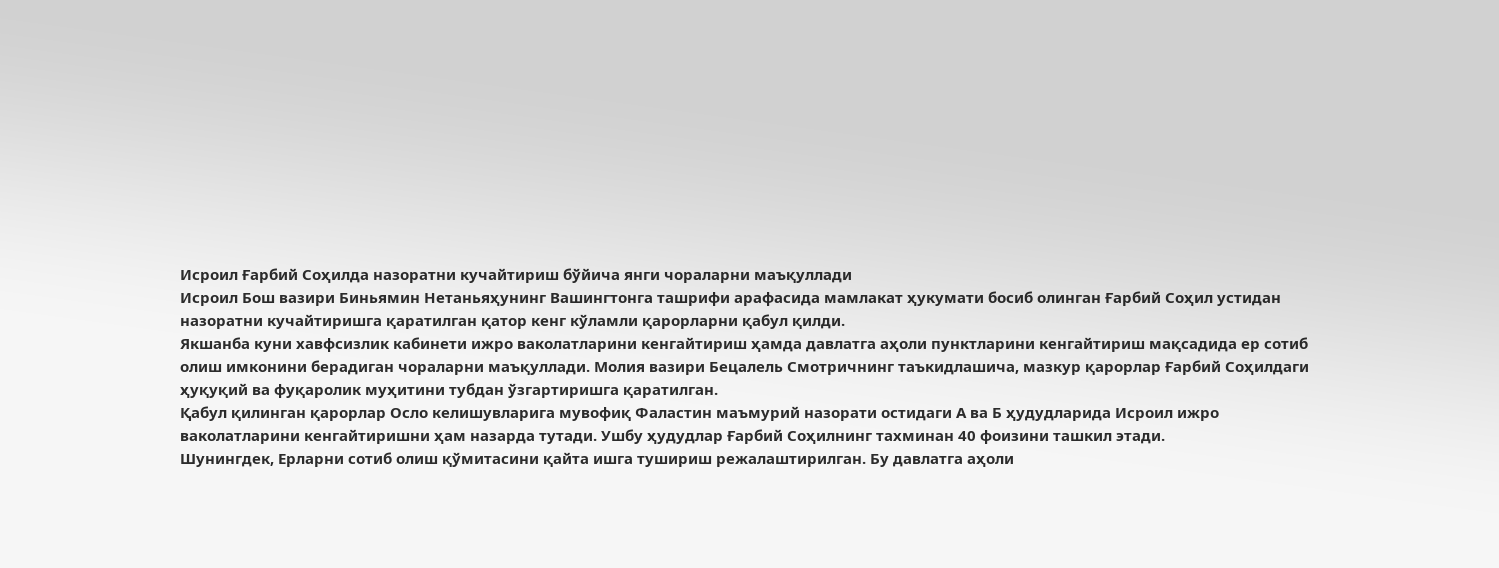Исроил Ғарбий Соҳилда назоратни кучайтириш бўйича янги чораларни маъқуллади
Исроил Бош вазири Биньямин Нетаньяҳунинг Вашингтонга ташрифи арафасида мамлакат ҳукумати босиб олинган Ғарбий Соҳил устидан назоратни кучайтиришга қаратилган қатор кенг кўламли қарорларни қабул қилди.
Якшанба куни хавфсизлик кабинети ижро ваколатларини кенгайтириш ҳамда давлатга аҳоли пунктларини кенгайтириш мақсадида ер сотиб олиш имконини берадиган чораларни маъқуллади. Молия вазири Бецалель Смотричнинг таъкидлашича, мазкур қарорлар Ғарбий Соҳилдаги ҳуқуқий ва фуқаролик муҳитини тубдан ўзгартиришга қаратилган.
Қабул қилинган қарорлар Осло келишувларига мувофиқ Фаластин маъмурий назорати остидаги А ва Б ҳудудларида Исроил ижро ваколатларини кенгайтиришни ҳам назарда тутади. Ушбу ҳудудлар Ғарбий Соҳилнинг тахминан 40 фоизини ташкил этади.
Шунингдек, Ерларни сотиб олиш қўмитасини қайта ишга тушириш режалаштирилган. Бу давлатга аҳоли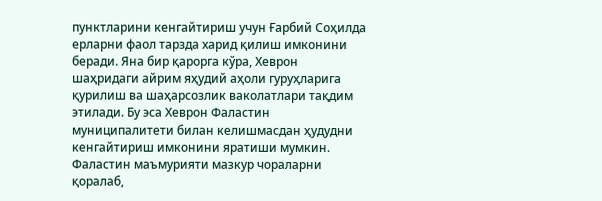пунктларини кенгайтириш учун Ғарбий Соҳилда ерларни фаол тарзда харид қилиш имконини беради. Яна бир қарорга кўра, Хеврон шаҳридаги айрим яҳудий аҳоли гуруҳларига қурилиш ва шаҳарсозлик ваколатлари тақдим этилади. Бу эса Хеврон Фаластин муниципалитети билан келишмасдан ҳудудни кенгайтириш имконини яратиши мумкин.
Фаластин маъмурияти мазкур чораларни қоралаб,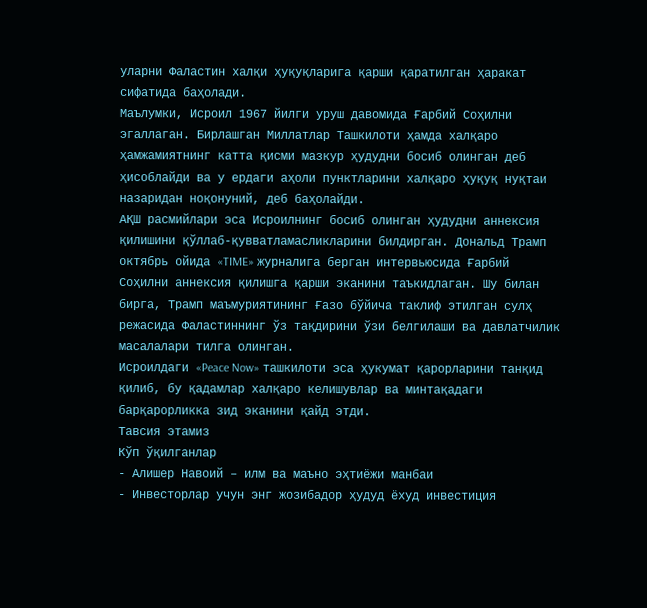уларни Фаластин халқи ҳуқуқларига қарши қаратилган ҳаракат сифатида баҳолади.
Маълумки, Исроил 1967 йилги уруш давомида Ғарбий Соҳилни эгаллаган. Бирлашган Миллатлар Ташкилоти ҳамда халқаро ҳамжамиятнинг катта қисми мазкур ҳудудни босиб олинган деб ҳисоблайди ва у ердаги аҳоли пунктларини халқаро ҳуқуқ нуқтаи назаридан ноқонуний, деб баҳолайди.
АҚШ расмийлари эса Исроилнинг босиб олинган ҳудудни аннексия қилишини қўллаб-қувватламасликларини билдирган. Дональд Трамп октябрь ойида «TIME» журналига берган интервьюсида Ғарбий Соҳилни аннексия қилишга қарши эканини таъкидлаган. Шу билан бирга, Трамп маъмуриятининг Ғазо бўйича таклиф этилган сулҳ режасида Фаластиннинг ўз тақдирини ўзи белгилаши ва давлатчилик масалалари тилга олинган.
Исроилдаги «Peace Now» ташкилоти эса ҳукумат қарорларини танқид қилиб, бу қадамлар халқаро келишувлар ва минтақадаги барқарорликка зид эканини қайд этди.
Тавсия этамиз
Кўп ўқилганлар
- Алишер Навоий – илм ва маъно эҳтиёжи манбаи
- Инвесторлар учун энг жозибадор ҳудуд ёхуд инвeстиция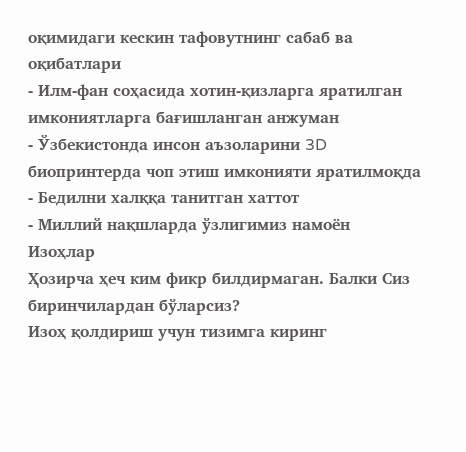оқимидаги кескин тафовутнинг сабаб ва оқибатлари
- Илм-фан соҳасида хотин-қизларга яратилган имкониятларга бағишланган анжуман
- Ўзбекистонда инсон аъзоларини 3D биопринтерда чоп этиш имконияти яратилмоқда
- Бедилни халққа танитган хаттот
- Миллий нақшларда ўзлигимиз намоён
Изоҳлар
Ҳозирча ҳеч ким фикр билдирмаган. Балки Сиз биринчилардан бўларсиз?
Изоҳ қолдириш учун тизимга киринг